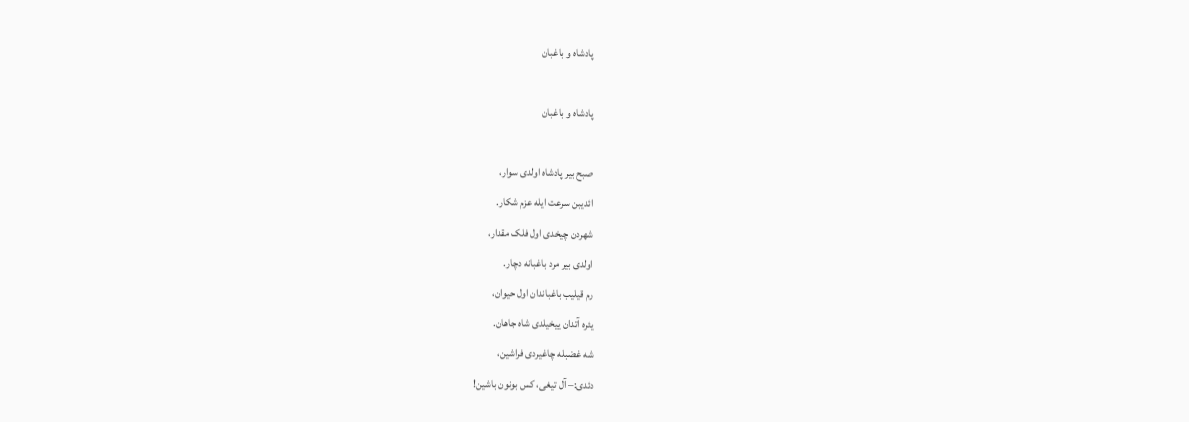پادشاه و باغبان

پادشاه و باغبان

صبح بیر پادشاه اولدی سوار،
ائدیبن سرعت ایله عزم شکار.
شهردن چیخدی اول فلک مقدار،
اولدی بیر مرد باغبانه دچار.
رم قیلیب باغباندان اول حیوان،
یئره آتدان ییخیلدی شاه جاهان.
شه غضبله چاغیردی فراشین،
دئدی:– آل تیغی، کس بونون باشین!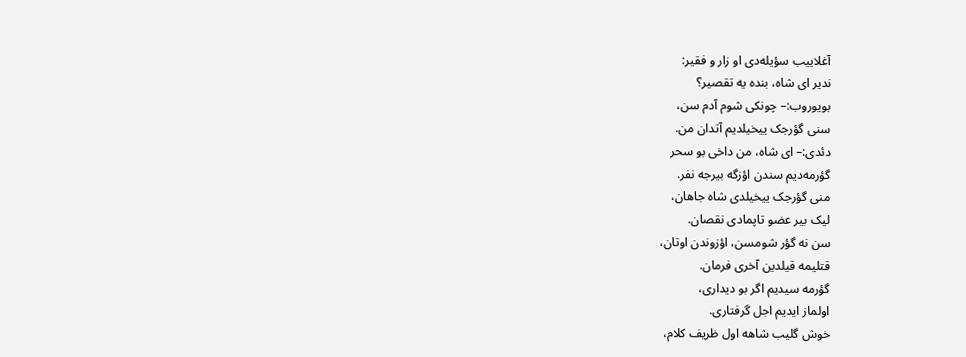آغلاییب سؤیله‌دی او زار و فقیر:
ندیر ای شاه، بنده یه تقصیر؟
بویوروب:– چونکی شوم آدم سن،
سنی گؤرجک ییخیلدیم آتدان من.
دئدی:– ای شاه، من داخی بو سحر
گؤرمه‌دیم سندن اؤزگه بیرجه نفر.
منی گؤرجک ییخیلدی شاه جاهان،
لیک بیر عضو تاپمادی نقصان.
سن نه گؤر شومسن، اؤزوندن اوتان،
قتلیمه قیلدین آخری فرمان.
گؤرمه سیدیم اگر بو دیداری،
اولماز ایدیم اجل گرفتاری.
خوش گلیب شاهه اول ظریف کلام،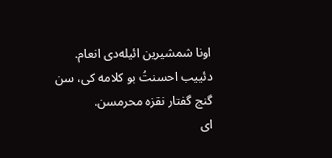اونا شمشیرین ائیله‌دی انعام.
دئییب احسنتُ بو کلامه کی، سن
گنج گفتار نقزه محرمسن.
ای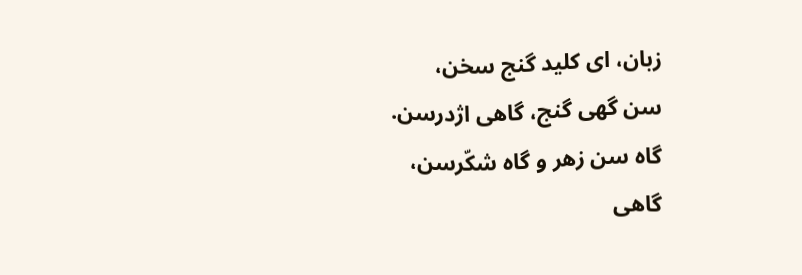زبان، ای کلید گنج سخن،
سن گهی گنج، گاهی اژدرسن.
گاه سن زهر و گاه شکّرسن،
گاهی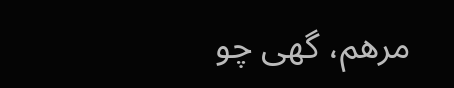مرهم، گهی چو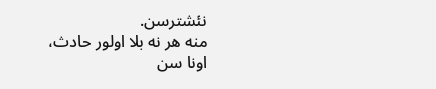نئشترسن.
منه هر نه بلا اولور حادث،
اونا سن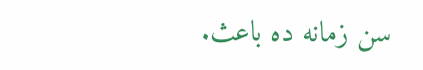سن زمانه ده باعث.